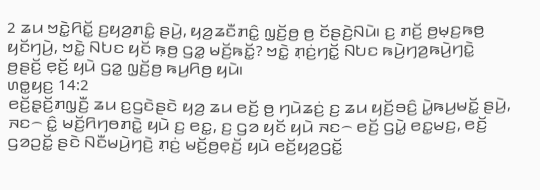2 ꤘꤣ ꤠꤢꤧ꤭ꤖꤢꤩ꤭ ꤢ꤬ꤟꤤ꤬ꤊꤢꤨ꤭ ꤔꤣꤧ꤬, ꤟꤤ꤬ꤘꤢꤪꤊꤢꤨ꤭ ꤜ꤫ꤢꤩ꤬ꤥ꤬ ꤥ꤬ ꤢꤩꤔꤢꤧ꤬ꤡꤣꤧ꤯ ꤢ꤬ ꤊꤢꤩ꤬ ꤥ꤬ꤗ꤫ꤢ꤬ꤒꤥ꤬ ꤟꤢꤩꤚꤣꤧ꤬, ꤠꤢꤧ꤭ ꤡꤝꤢ ꤟꤢꤩ ꤒ꤫ꤥ꤬ ꤞꤤ꤭ ꤗꤢꤩ꤬ꤒꤢꤩ꤭? ꤠꤢꤧ꤭ ꤊ꤫ꤢꤦ꤬ꤚꤢꤩ꤭ ꤡꤝꤢ ꤒꤣꤧ꤬ꤚꤤ꤬ꤒꤣꤧ꤬ꤚꤢꤧ꤭ ꤥ꤬ꤔꤢꤩ꤬ ꤕ꤫ꤢꤩ꤬ ꤟꤣꤧ ꤞꤤ꤭ ꤜ꤫ꤢꤩ꤬ꤥ꤬ ꤒꤣ꤬ꤖꤥ꤬ ꤟꤣꤧ꤯
ꤛꤥ꤭ꤟꤢ꤬ 14:2
ꤕꤢꤩ꤬ꤔ꤫ꤢꤩ꤬ꤊꤜ꤫ꤢꤪ꤬ ꤘꤣ ꤢ꤬ꤞꤢꤧꤔꤢꤧ ꤟꤤ꤬ ꤘꤣ ꤕꤢꤩ꤬ ꤥ꤬ ꤚꤣꤧꤘꤢꤦ꤬ ꤢ꤬ ꤘꤣ ꤟꤢꤩ꤬ꤋꤢꤨ꤬ ꤣꤧ꤭ꤒꤣ꤬ꤗꤢꤩ꤭ ꤔꤣꤧ꤬, ꤏꤢ꤮ ꤢꤨ꤭ ꤗꤢꤩ꤬ꤖꤚꤥꤊꤢꤧ꤭ ꤟꤣꤧ ꤢ꤬ ꤕꤢ꤭, ꤢ꤬ ꤞꤤ ꤟꤢꤩ ꤟꤣꤧ ꤏꤢ꤮ ꤕꤢꤩ꤬ ꤞꤣꤧ꤭ ꤕꤢ꤭ꤗꤢ꤬, ꤕꤢꤩ꤬ ꤞꤤꤑꤢꤩ꤭ ꤔꤢꤧ ꤡꤢꤪꤗꤣꤧ꤬ꤚꤢꤧ꤬ ꤊ꤫ꤢꤦ꤬ ꤗꤢꤩ꤬ꤥ꤬ꤕ꤫ꤢꤩ꤬ ꤟꤣꤧ ꤕꤢꤩ꤬ꤟꤤ꤬ꤞꤢꤩ꤭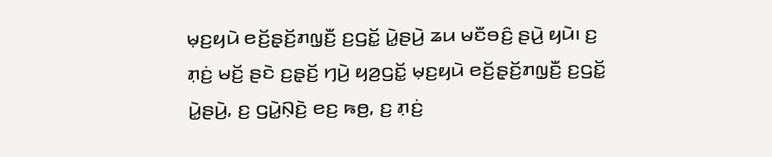ꤗ꤫ꤢ꤬ꤟꤣꤧ ꤕꤢꤩ꤬ꤔ꤫ꤢꤩ꤬ꤊꤜ꤫ꤢꤪ꤬ ꤢ꤬ꤞꤢꤩ꤭ ꤣꤧ꤭ꤔꤣꤧ꤬ ꤘꤣ ꤗꤢꤪꤋꤢꤨ꤬ ꤔꤣꤧ꤬ ꤟꤣꤧ꤯ ꤢ꤬ ꤊ꤫ꤢꤦ꤬ ꤗꤢꤩ꤬ ꤔꤢꤧ ꤢ꤬ꤔ꤫ꤢꤩ꤬ ꤚꤣꤧ꤬ ꤟꤤ꤬ꤞꤢꤩ꤭ ꤗ꤫ꤢ꤬ꤟꤣꤧ ꤕꤢꤩ꤬ꤔ꤫ꤢꤩ꤬ꤊꤜ꤫ꤢꤪ꤬ ꤢ꤬ꤞꤢꤩ꤭ ꤣꤧ꤭ꤔꤣꤧ꤬, ꤢ꤬ ꤞꤣꤧ꤭ꤡ꤫ꤢꤧ꤬ ꤕꤢ꤬ ꤒꤥ꤬, ꤢ꤬ ꤊ꤫ꤢꤦ꤬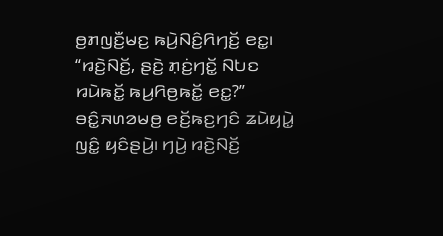ꤥ꤬ꤊꤜꤢꤪ꤬ꤗꤢ꤬ ꤒꤣꤧ꤬ꤡꤢꤨ꤬ꤖꤚꤢꤩ꤬ ꤕꤢ꤭꤯
“ꤙꤢꤧ꤬ꤡꤢꤩ꤬, ꤔꤢꤧ꤬ ꤊ꤫ꤢꤦ꤬ꤚꤢꤩ꤭ ꤡꤝꤢ ꤙꤣꤧꤒꤢꤩ꤭ ꤒꤣ꤬ꤖꤥ꤬ꤒꤢꤩ꤭ ꤕꤢ꤭?” ꤋꤢꤨ꤭ꤏꤛꤤꤗꤥ꤬ ꤕꤢꤩ꤬ꤒꤢ꤬ꤚꤢꤨ ꤘꤣꤧꤟꤣꤧ꤭ ꤜꤢꤨ꤭ ꤟꤢꤨꤔꤣꤧ꤬꤯ ꤚꤣꤧ꤬ ꤙꤢꤧ꤬ꤡꤢꤩ꤬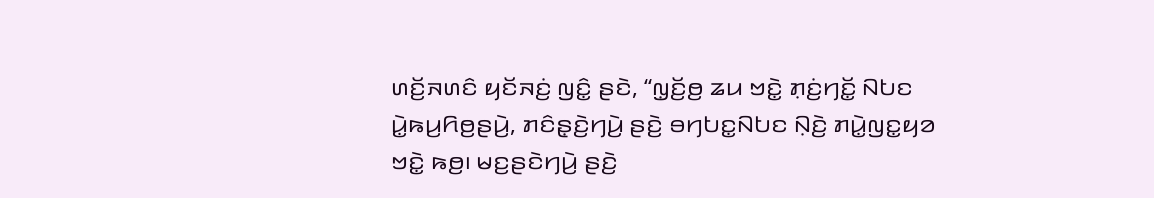ꤛꤢꤩ꤬ꤏꤛꤢꤨ ꤟꤢꤩꤏꤢꤦ꤬ ꤜꤢꤨ꤭ ꤔꤢꤧ, “ꤜ꤫ꤢꤩ꤬ꤥ꤬ ꤘꤣ ꤠꤢꤧ꤭ ꤊ꤫ꤢꤦ꤬ꤚꤢꤩ꤭ ꤡꤝꤢ ꤣꤧ꤭ꤒꤣ꤬ꤖꤥ꤬ꤔꤣꤧ꤬, ꤊꤢꤨꤔ꤫ꤢꤧ꤬ꤚꤣꤧ꤬ ꤔꤢꤧ꤬ ꤋꤚꤝꤢ꤭ꤡꤝꤢ ꤡ꤫ꤢꤧ꤬ ꤊꤣꤧ꤭ꤜꤢ꤭ꤟꤤ ꤠꤢꤧ꤭ ꤒꤥ꤬꤯ ꤗꤢ꤬ꤔꤢꤧꤚꤣꤧ꤬ ꤔꤢꤧ꤬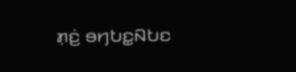ꤊ꤫ꤢꤦ꤬ ꤋꤚꤝꤢ꤭ꤡꤝꤢ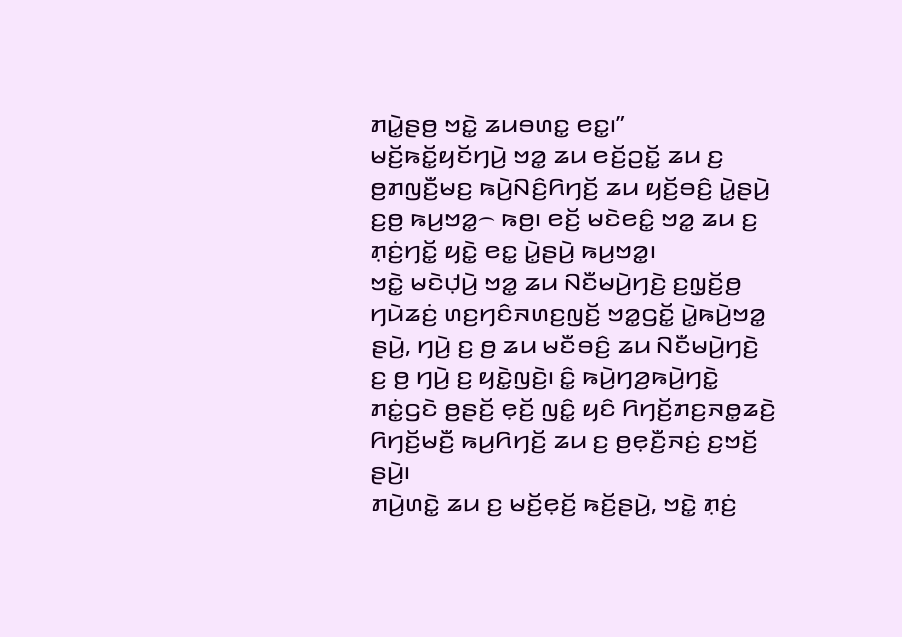ꤊꤣꤧ꤭ꤔꤥ꤬ ꤠꤢꤧ꤭ ꤘꤣꤋꤛꤢ꤭ ꤕꤢ꤭꤯”
ꤗꤢꤩ꤬ꤒꤢꤩ꤭ꤟꤢꤩꤚꤣꤧ꤬ ꤠꤤ꤭ ꤘꤣ ꤕꤢꤩ꤬ꤑꤢꤩ꤭ ꤘꤣ ꤢ꤬ ꤥ꤬ꤊꤜꤢꤪ꤬ꤗꤢ꤬ ꤒꤣꤧ꤬ꤡꤢꤨ꤬ꤖꤚꤢꤩ꤬ ꤘꤣ ꤟꤢꤩ꤬ꤋꤢꤨ꤬ ꤣꤧ꤭ꤔꤣꤧ꤬ ꤢ꤬ꤥ꤬ ꤒꤣ꤬ꤠꤤ꤭꤮ ꤒꤥ꤬꤯ ꤕꤢꤩ꤬ ꤗꤢꤧꤕꤢꤨ꤭ ꤠꤤ꤭ ꤘꤣ ꤢ꤬ ꤊ꤫ꤢꤦ꤬ꤚꤢꤩ꤭ ꤟꤢꤧ꤭ ꤕꤢ꤭ ꤣꤧ꤭ꤔꤣꤧ꤬ ꤒꤣ꤬ꤠꤤ꤭꤯
ꤠꤢꤧ꤭ ꤗꤢꤧꤓ꤫ꤣꤧ꤬ ꤠꤤ꤭ ꤘꤣ ꤡꤢꤪꤗꤣꤧ꤬ꤚꤢꤧ꤬ ꤢ꤬ꤜ꤫ꤢꤩ꤬ꤥ꤬ ꤚꤣꤧꤘꤢꤦ꤬ ꤛꤢ꤬ꤚꤢꤨꤏꤛꤢ꤬ꤜꤢꤩ꤬ ꤠꤤ꤭ꤞꤢꤩ꤭ ꤣꤧ꤭ꤒꤣꤧ꤬ꤠꤤ꤭ ꤔꤣꤧ꤬, ꤚꤣꤧ꤬ ꤢ꤬ ꤥ꤬ ꤘꤣ ꤗꤢꤪꤋꤢꤨ꤬ ꤘꤣ ꤡꤢꤪꤗꤣꤧ꤬ꤚꤢꤧ꤬ ꤢ꤬ ꤥ꤬ ꤚꤣꤧ꤬ ꤢ꤬ ꤟꤢꤧ꤭ꤜꤢꤧ꤬꤯ ꤢꤨ꤭ ꤒꤣꤧ꤬ꤚꤤ꤬ꤒꤣꤧ꤬ꤚꤢꤧ꤭ ꤊꤢꤦ꤭ꤞꤢꤧ ꤥ꤬ꤔꤢꤩ꤬ ꤕ꤫ꤢꤩ꤬ ꤜꤢꤨ꤭ ꤟꤢꤨ ꤖꤚꤢꤩ꤬ꤊꤢ꤬ꤏꤥ꤭ꤘꤢꤧ꤬ ꤖꤚꤢꤩ꤬ꤗꤢꤪ꤬ ꤒꤣ꤬ꤖꤚꤢꤩ꤬ ꤘꤣ ꤢ꤬ ꤥ꤬ꤕ꤫ꤢꤪ꤬ꤏꤢꤦ꤬ ꤢ꤬ꤠꤢꤩ꤬ ꤔꤣꤧ꤬꤯
ꤊꤣꤧ꤬ꤛꤢꤧ꤭ ꤘꤣ ꤢ꤬ ꤗꤢꤩ꤬ꤕ꤫ꤢꤩ꤬ ꤒꤢꤩ꤬ꤔꤣꤧ꤬, ꤠꤢꤧ꤭ ꤊ꤫ꤢꤦ꤬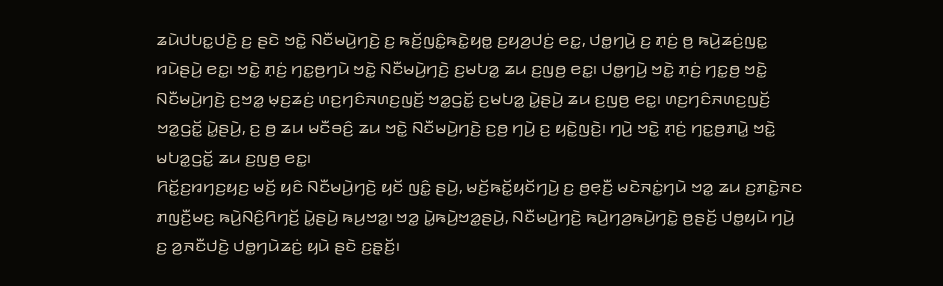ꤘꤣꤧꤓꤝꤢ꤭ꤓꤢꤧ꤬ ꤢ꤬ ꤔꤢꤧ ꤠꤢꤧ꤭ ꤡꤢꤪꤗꤣꤧ꤬ꤚꤢꤧ꤬ ꤢ꤬ ꤒꤢꤩ꤬ꤜꤢꤨ꤭ꤒꤢꤧ꤭ꤟꤥ꤭ ꤢ꤬ꤟꤤ꤬ꤓꤢꤦ꤬ ꤕꤢ꤭, ꤓꤥ꤭ꤚꤣꤧ꤬ ꤢ꤬ ꤊ꤫ꤢꤦ꤬ ꤥ꤬ ꤒꤣꤧ꤬ꤘꤢꤦ꤬ꤜꤢ꤭ ꤙꤣꤧꤔꤣꤧ꤬ ꤕꤢ꤭꤯ ꤠꤢꤧ꤭ ꤊ꤫ꤢꤦ꤬ ꤚꤢ꤭ꤥ꤬ꤚꤣꤧ ꤠꤢꤧ꤭ ꤡꤢꤪꤗꤣꤧ꤬ꤚꤢꤧ꤬ ꤢ꤬ꤗꤝꤤ꤭ ꤘꤣ ꤢ꤬ꤜꤥ꤬ ꤕꤢ꤭꤯ ꤓꤥ꤭ꤚꤣꤧ꤬ ꤠꤢꤧ꤭ ꤊ꤫ꤢꤦ꤬ ꤚꤢ꤭ꤥ꤬ ꤠꤢꤧ꤭ ꤡꤢꤪꤗꤣꤧ꤬ꤚꤢꤧ꤬ ꤢ꤬ꤠꤤ꤭ ꤗ꤫ꤢ꤬ꤘꤢꤦ꤬ ꤛꤢ꤬ꤚꤢꤨꤏꤛꤢ꤬ꤜꤢꤩ꤬ ꤠꤤ꤭ꤞꤢꤩ꤭ ꤢ꤬ꤗꤝꤤ꤭ ꤣꤧ꤭ꤔꤣꤧ꤬ ꤘꤣ ꤢ꤬ꤜꤥ꤬ ꤕꤢ꤭꤯ ꤛꤢ꤬ꤚꤢꤨꤏꤛꤢ꤬ꤜꤢꤩ꤬ ꤠꤤ꤭ꤞꤢꤩ꤭ ꤣꤧ꤭ꤔꤣꤧ꤬, ꤢ꤬ ꤥ꤬ ꤘꤣ ꤗꤢꤪꤋꤢꤨ꤬ ꤘꤣ ꤠꤢꤧ꤭ ꤡꤢꤪꤗꤣꤧ꤬ꤚꤢꤧ꤬ ꤢ꤬ꤥ꤬ ꤚꤣꤧ꤬ ꤢ꤬ ꤟꤢꤧ꤭ꤜꤢꤧ꤬꤯ ꤚꤣꤧ꤬ ꤠꤢꤧ꤭ ꤊ꤫ꤢꤦ꤬ ꤚꤢ꤭ꤥ꤬ꤊꤣꤧ꤭ ꤠꤢꤧ꤭ ꤗꤝꤤ꤭ꤞꤢꤩ꤭ ꤘꤣ ꤢ꤬ꤜꤥ꤬ ꤕꤢ꤭꤯
ꤖꤢꤩ꤭ꤢ꤬ꤙꤚꤢ꤬ꤟꤢ꤬ ꤗꤢꤩ꤬ ꤟꤢꤨ ꤡꤢꤪꤗꤣꤧ꤬ꤚꤢꤧ꤬ ꤟꤢꤩ ꤜꤢꤨ꤭ ꤔꤣꤧ꤬, ꤗꤢꤩ꤬ꤒꤢꤩ꤭ꤟꤢꤩꤚꤣꤧ꤬ ꤢ꤬ ꤥ꤬ꤕ꤫ꤢꤪ꤬ ꤗꤢꤧꤏꤢꤦ꤭ꤚꤣꤧ ꤠꤤ꤭ ꤘꤣ ꤢ꤬ꤊꤢꤧ꤭ꤏꤢ ꤊꤜꤢꤪ꤬ꤗꤢ꤬ ꤒꤣꤧ꤬ꤡꤢꤨ꤬ꤖꤚꤢꤩ꤬ ꤣꤧ꤭ꤔꤣꤧ꤬ ꤒꤣ꤬ꤠꤤ꤭꤯ ꤠꤤ꤭ ꤣꤧ꤭ꤒꤣꤧ꤬ꤠꤤ꤭ꤔꤣꤧ꤬, ꤡꤢꤪꤗꤣꤧ꤬ꤚꤢꤧ꤬ ꤒꤣꤧ꤬ꤚꤤ꤬ꤒꤣꤧ꤬ꤚꤢꤧ꤭ ꤥ꤬ꤔꤢꤩ꤬ ꤓꤥ꤭ꤟꤣꤧ ꤚꤣꤧ꤬ ꤢ꤬ ꤤ꤬ꤏꤢꤪꤓꤢꤧ꤬ ꤓꤥ꤭ꤚꤣꤧꤘꤢꤦ꤬ ꤟꤣꤧ ꤔꤢꤧ ꤢ꤬ꤔ꤫ꤢꤩ꤬꤯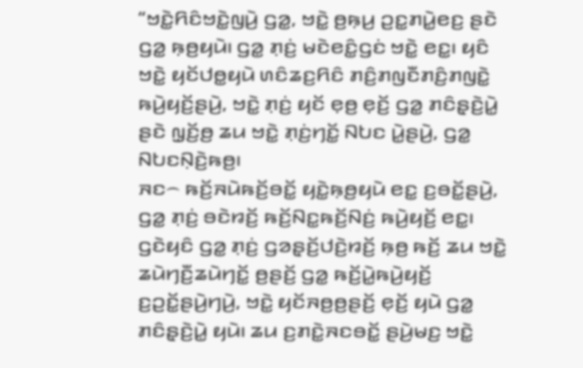“ꤠꤢꤧ꤭ꤖꤢꤨꤠꤢꤧ꤭ꤜꤣꤧ꤬ ꤞꤤ꤭, ꤠꤢꤧ꤭ ꤥ꤬ꤒ꤫ꤣ꤬ ꤑꤢ꤭ꤊꤣꤧ꤭ꤕꤢ꤬ ꤔꤢꤧ ꤞꤤ꤭ ꤒ꤫ꤥ꤬ꤟꤣꤧ꤯ ꤞꤤ꤭ ꤊ꤫ꤢꤦ꤬ ꤗꤢꤧꤕꤢꤨ꤭ꤞꤢꤦ ꤠꤢꤧ꤭ ꤕꤢ꤭꤯ ꤟꤢꤨ ꤠꤢꤧ꤭ ꤟꤢꤩꤓꤥ꤭ꤟꤣꤧ ꤛꤢꤨꤘꤢ꤬ꤖꤢꤨ ꤊꤢꤨ꤬ꤊꤜꤢꤪꤊꤢꤨ꤬ꤊꤜꤢꤧ꤭ ꤒꤣꤧ꤬ꤟꤢꤩ꤬ꤔꤣꤧ꤬, ꤠꤢꤧ꤭ ꤊ꤫ꤢꤦ꤬ ꤟꤢꤩ ꤕ꤫ꤥ꤬ ꤕ꤫ꤢꤩ꤬ ꤞꤤ꤭ ꤊꤢꤨꤔ꤫ꤢꤧ꤬ꤣꤧ꤭ ꤔꤢꤧ ꤜ꤫ꤢꤩ꤬ꤥ꤬ ꤘꤣ ꤠꤢꤧ꤭ ꤊ꤫ꤢꤦ꤬ꤚꤢꤩ꤭ ꤡꤝꤢ ꤣꤧ꤭ꤔꤣꤧ꤬, ꤞꤤ꤭ ꤡꤝꤢꤡ꤫ꤢꤧ꤬ꤒꤥ꤬꤯
ꤏꤢ꤮ ꤒꤢꤩ꤬ꤏꤣꤧꤒꤢꤩ꤬ꤋꤢꤩ꤭ ꤟꤢꤧ꤭ꤒ꤫ꤥ꤬ꤟꤣꤧ ꤕꤢ꤭ ꤢ꤬ꤋꤢꤩ꤭ꤔꤣꤧ꤬, ꤞꤤ꤭ ꤊ꤫ꤢꤦ꤬ ꤋꤢꤧꤙꤢꤩ꤬ ꤒꤢꤩ꤬ꤡꤢ꤭ꤒꤢꤩ꤬ꤡꤢꤦ꤬ ꤒꤣꤧ꤬ꤟꤢꤩ꤬ ꤕꤢ꤭꤯ ꤞꤢꤧꤟꤢꤨ ꤞꤤ꤭ ꤊ꤫ꤢꤦ꤬ ꤞꤤꤔ꤫ꤢꤩ꤬ꤓꤢꤧ꤬ꤙꤢꤩ꤬ ꤒ꤫ꤥ꤬ ꤒꤢꤩ꤬ ꤘꤣ ꤠꤢꤧ꤭ ꤘꤣꤧꤚꤢꤪ꤬ꤘꤣꤧꤚꤢꤩ꤭ ꤥ꤬ꤔꤢꤩ꤬ ꤞꤤ꤭ ꤒꤢꤩ꤬ꤣꤧ꤭ꤒꤣꤧ꤬ꤟꤢꤩ꤬ ꤢ꤬ꤑꤢꤩ꤭ꤔꤣꤧ꤬ꤚꤣꤧ꤬, ꤠꤢꤧ꤭ ꤟꤢꤩꤏꤥ꤬ꤥ꤬ꤔꤢꤩ꤬ ꤕ꤫ꤢꤩ꤬ ꤟꤣꤧ ꤞꤤ꤭ ꤊꤢꤨꤔ꤫ꤢꤧ꤬ꤣꤧ꤭ ꤟꤣꤧ꤯ ꤘꤣ ꤢ꤬ꤊꤢꤧ꤭ꤏꤢꤋꤢꤩ꤭ ꤔꤣꤧ꤬ꤗꤢ꤬ ꤠꤢꤧ꤭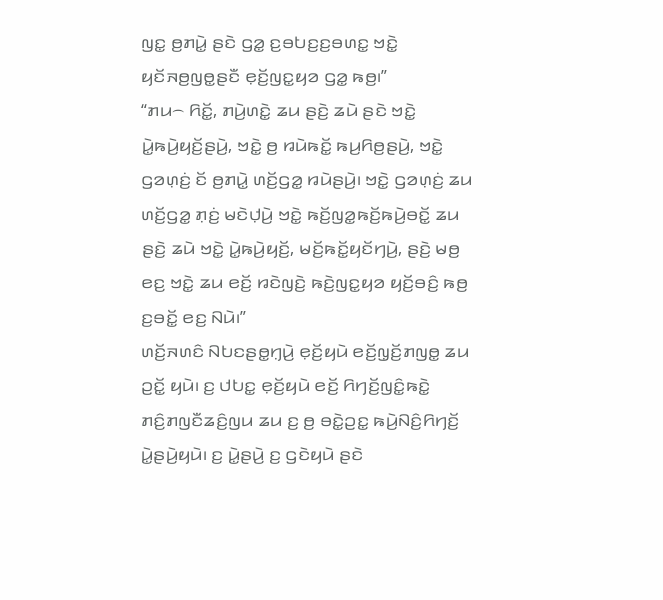ꤜꤢ꤭ ꤥ꤬ꤊꤣꤧ꤭ ꤔꤢꤧ ꤞꤤ꤭ ꤢ꤬ꤋꤝꤢ꤬ꤢ꤬ꤋꤛꤢ꤭ ꤠꤢꤧ꤭ ꤟꤢꤩꤏꤥ꤬ꤜꤥ꤭ꤔꤢꤪ ꤕ꤫ꤢꤩ꤬ꤜꤢ꤭ꤟꤤ ꤞꤤ꤭ ꤒꤥ꤬꤯”
“ꤊꤣ꤮ ꤖꤢꤩ꤭, ꤊꤣꤧ꤬ꤛꤢꤧ꤭ ꤘꤣ ꤔꤢꤧ꤬ ꤘꤣꤧ ꤔꤢꤧ ꤠꤢꤧ꤭ ꤣꤧ꤭ꤒꤣꤧ꤬ꤟꤢꤩ꤬ꤔꤣꤧ꤬, ꤠꤢꤧ꤭ ꤥ꤬ ꤙꤣꤧꤒꤢꤩ꤭ ꤒꤣ꤬ꤖꤥ꤬ꤔꤣꤧ꤬, ꤠꤢꤧ꤭ ꤞꤤꤛ꤫ꤢꤦ꤬ ꤢꤩ ꤥ꤬ꤊꤣꤧ꤭ ꤛꤢꤩ꤬ꤞꤤ꤭ ꤙꤣꤧꤔꤣꤧ꤬꤯ ꤠꤢꤧ꤭ ꤞꤤꤛ꤫ꤢꤦ꤬ ꤘꤣ ꤛꤢꤩ꤬ꤞꤤ꤭ ꤊ꤫ꤢꤦ꤬ ꤗꤢꤧꤓ꤫ꤣꤧ꤬ ꤠꤢꤧ꤭ ꤒꤢꤩ꤬ꤜꤤ꤭ꤒꤢꤩ꤬ꤒꤣꤧ꤬ꤋꤢꤩ꤭ ꤘꤣ ꤔꤢꤧ꤬ ꤘꤣꤧ ꤠꤢꤧ꤭ ꤣꤧ꤭ꤒꤣꤧ꤬ꤟꤢꤩ꤬, ꤗꤢꤩ꤬ꤒꤢꤩ꤭ꤟꤢꤩꤚꤣꤧ꤬, ꤔꤢꤧ꤬ ꤗꤥ꤬ ꤕꤢ꤬ ꤠꤢꤧ꤭ ꤘꤣ ꤕꤢꤩ꤬ ꤙꤢꤧꤜꤢꤧ꤬ ꤒꤢꤧ꤬ꤜꤢ꤭ꤟꤤ ꤟꤢꤩ꤬ꤋꤢꤨ꤬ ꤒꤥ꤬ ꤢ꤬ꤋꤢꤩ꤭ ꤕꤢ꤬ ꤡꤣꤧ꤯”
ꤛꤢꤩ꤬ꤏꤛꤢꤨ ꤡꤝꤢꤔꤥ꤭ꤚ꤫ꤣꤧ꤬ ꤕ꤫ꤢꤩ꤬ꤟꤣꤧ ꤕꤢꤩ꤬ꤜ꤫ꤢꤩ꤬ꤊꤜꤥ꤭ ꤘꤣ ꤑꤢꤩ꤭ ꤟꤣꤧ꤯ ꤢ꤬ ꤓꤝꤢ꤭ ꤕ꤫ꤢꤩ꤬ꤟꤣꤧ ꤕꤢꤩ꤬ ꤖꤚꤢꤩ꤬ꤜꤢꤨ꤭ꤒꤢꤧ꤭ ꤊꤢꤨ꤬ꤊꤜꤢꤪꤘꤢꤨ꤬ꤜꤣ ꤘꤣ ꤢ꤬ ꤥ꤬ ꤋꤢꤧ꤭ꤑꤢ꤭ ꤒꤣꤧ꤬ꤡꤢꤨ꤬ꤖꤚꤢꤩ꤬ ꤣꤧ꤭ꤔꤣꤧ꤬ꤟꤣꤧ꤯ ꤢ꤬ ꤣꤧ꤭ꤔꤣꤧ꤬ ꤢ꤬ ꤞꤢꤧꤟꤣꤧ ꤔꤢꤧ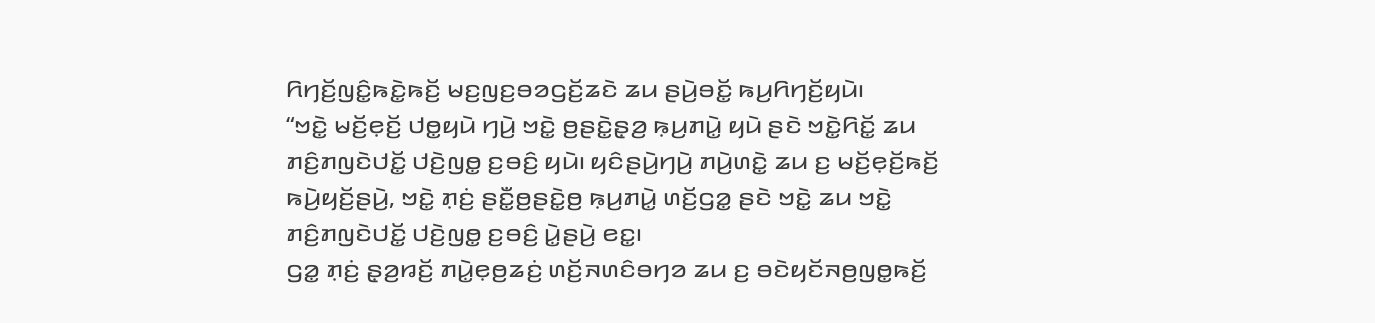ꤖꤚꤢꤩ꤬ꤜꤢꤨ꤭ꤒꤢꤧ꤭ꤒꤢꤩ꤬ ꤗꤢ꤬ꤜꤢ꤬ꤋꤤꤞꤢꤩ꤬ꤘꤢꤧ ꤘꤣ ꤔꤣꤧ꤬ꤋꤢꤩ꤭ ꤒꤣ꤬ꤖꤚꤢꤩ꤬ꤟꤣꤧ꤯
“ꤠꤢꤧ꤭ ꤗꤢꤩ꤬ꤕ꤫ꤢꤩ꤬ ꤓꤥ꤭ꤟꤣꤧ ꤚꤣꤧ꤬ ꤠꤢꤧ꤭ ꤥ꤬ꤔꤢꤧ꤭ꤔ꤫ꤤ꤬ ꤒ꤫ꤣ꤬ꤊꤣꤧ꤭ ꤟꤣꤧ ꤔꤢꤧ ꤠꤢꤧ꤭ꤖꤢꤩ꤭ ꤘꤣ ꤊꤢꤨ꤬ꤊꤜꤢꤧꤓꤢꤩ꤭ ꤓꤢꤧ꤬ꤜꤥ꤭ ꤢ꤬ꤋꤢꤨ꤬ ꤟꤣꤧ꤯ ꤟꤢꤨꤔꤣꤧ꤬ꤚꤣꤧ꤬ ꤊꤣꤧ꤬ꤛꤢꤧ꤭ ꤘꤣ ꤢ꤬ ꤗꤢꤩ꤬ꤕ꤫ꤢꤩ꤬ꤒꤢꤩ꤬ ꤒꤣꤧ꤬ꤟꤢꤩ꤬ꤔꤣꤧ꤬, ꤠꤢꤧ꤭ ꤊ꤫ꤢꤦ꤬ ꤔꤢꤪ꤭ꤥ꤬ꤔꤢꤧ꤭ꤥ꤬ ꤒ꤫ꤣ꤬ꤊꤣꤧ꤭ ꤛꤢꤩ꤬ꤞꤤ꤭ ꤔꤢꤧ ꤠꤢꤧ꤭ ꤘꤣ ꤠꤢꤧ꤭ ꤊꤢꤨ꤬ꤊꤜꤢꤧꤓꤢꤩ꤭ ꤓꤢꤧ꤬ꤜꤥ꤭ ꤢ꤬ꤋꤢꤨ꤬ ꤣꤧ꤭ꤔꤣꤧ꤬ ꤕꤢ꤭꤯
ꤞꤤ꤭ ꤊ꤫ꤢꤦ꤬ ꤔ꤫ꤤ꤬ꤙꤢꤩ꤬ ꤊꤣꤧ꤭ꤕ꤫ꤥ꤬ꤘꤢꤦ꤬ ꤛꤢꤩ꤬ꤏꤛꤢꤨꤋꤚꤤ ꤘꤣ ꤢ꤬ ꤋꤢꤧꤟꤢꤩꤏꤥ꤬ꤜꤥ꤭ꤒꤢꤩ꤬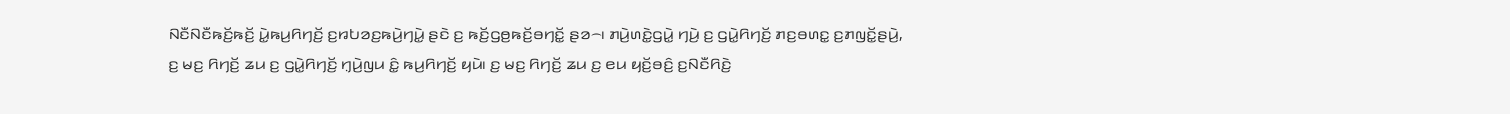ꤡꤢꤪꤡꤢꤪꤒꤢꤩ꤬ꤒꤢꤩ꤬ ꤣꤧ꤭ꤒꤣ꤬ꤖꤚꤢꤩ꤬ ꤢ꤬ꤙꤝꤤꤢ꤬ꤒꤣꤧ꤬ꤚꤣꤧ꤭ ꤔꤢꤧ ꤢ꤬ ꤒꤢꤩ꤬ꤞꤥ꤬ꤒꤢꤩ꤬ꤋꤚꤢꤩ꤭ ꤔꤤ꤮꤯ ꤊꤣꤧ꤬ꤛꤢꤧ꤭ꤞꤣꤧ꤭ ꤚꤣꤧ꤬ ꤢ꤬ ꤞꤣꤧ꤭ꤖꤚꤢꤩ꤬ ꤊꤢ꤬ꤋꤛꤢ꤭ ꤢ꤬ꤊꤜꤢꤩ꤭ꤔꤣꤧ꤬, ꤢ꤬ ꤗꤢ꤬ ꤖꤚꤢꤩ꤬ ꤘꤣ ꤢ꤬ ꤞꤣꤧ꤭ꤖꤚꤢꤩ꤬ ꤚ꤫ꤣꤧ꤬ꤜꤣ ꤢꤨ꤭ ꤒꤣ꤬ꤖꤚꤢꤩ꤬ ꤟꤣꤧ꤯ ꤢ꤬ ꤗꤢ꤬ ꤖꤚꤢꤩ꤬ ꤘꤣ ꤢ꤬ ꤕꤣ ꤟꤢꤩ꤬ꤋꤢꤨ꤬ ꤢ꤬ꤡꤢꤪꤖꤢꤧ꤬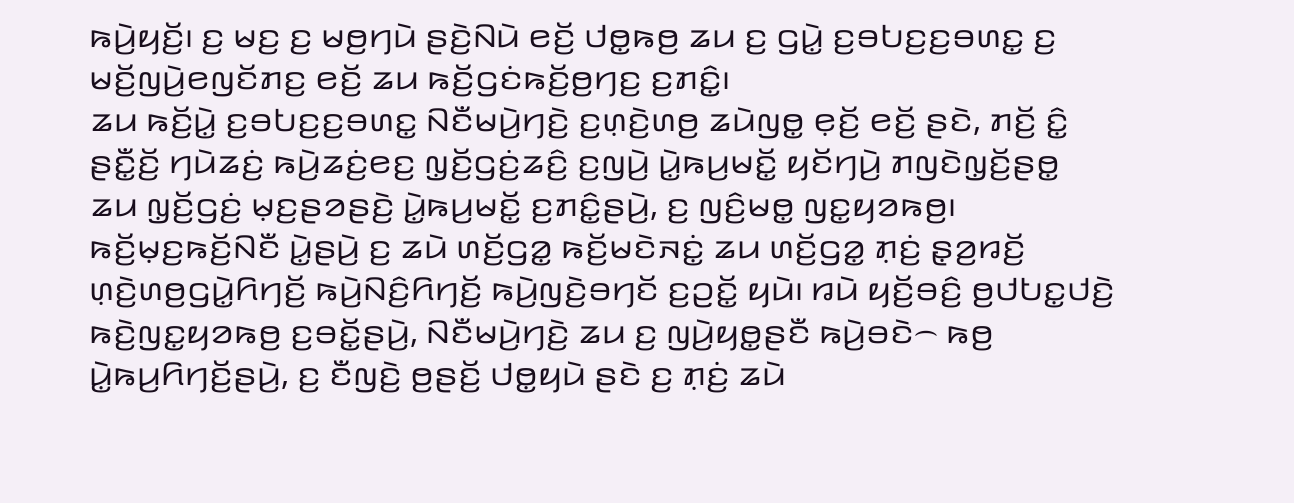ꤒꤣꤧ꤬ꤟꤢꤩ꤬꤯ ꤢ꤬ ꤗꤢ꤬ ꤢ꤬ ꤗꤥ꤬ꤚꤣꤧ ꤔꤢꤧ꤬ꤡꤣꤧ ꤕꤢꤩ꤬ ꤓꤥ꤭ꤒꤥ꤬ ꤘꤣ ꤢ꤬ ꤞꤣꤧ꤭ ꤢ꤬ꤋꤝꤢ꤬ꤢ꤬ꤋꤛꤢ꤭ ꤢ꤬ ꤗꤢꤩ꤬ꤜꤣꤧ꤬ꤕꤜꤢꤩꤊꤢ꤬ ꤕꤢꤩ꤬ ꤘꤣ ꤒꤢꤩ꤬ꤞꤢꤦꤒꤢꤩ꤬ꤥ꤬ꤚꤢ꤬ ꤢ꤬ꤊꤢꤨ꤭꤯
ꤘꤣ ꤒꤢꤩ꤬ꤣꤧ꤭ ꤢ꤬ꤋꤝꤢ꤬ꤢ꤬ꤋꤛꤢ꤭ ꤡꤢꤪꤗꤣꤧ꤬ꤚꤢꤧ꤬ ꤢ꤬ꤛ꤫ꤢꤧ꤬ꤛꤥ꤬ ꤘꤣꤧꤜꤥ꤭ ꤕ꤫ꤢꤩ꤬ ꤕꤢꤩ꤬ ꤔꤢꤧ, ꤊꤢꤩ꤬ ꤢꤨ꤭ ꤔꤢꤪ꤭ꤢꤩ꤬ ꤚꤣꤧꤘꤢꤦ꤬ ꤒꤣꤧ꤬ꤘꤢꤦ꤬ꤕꤢ꤬ ꤜ꤫ꤢꤩ꤬ꤞꤢꤦ꤬ꤘꤢꤨ꤬ ꤢ꤬ꤜꤣꤧ꤬ ꤣꤧ꤭ꤒꤣ꤬ꤗꤢꤩ꤭ ꤟꤢꤩꤚꤣꤧ꤬ ꤊꤜꤢꤧꤜ꤫ꤢꤩ꤬ꤔꤥ꤭ ꤘꤣ ꤜ꤫ꤢꤩ꤬ꤞꤢꤦ꤬ ꤗ꤫ꤢ꤬ꤔꤤꤔꤢꤧ꤬ ꤣꤧ꤭ꤒꤣ꤬ꤗꤢꤩ꤭ ꤢ꤬ꤊꤢꤨ꤭ꤔꤣꤧ꤬, ꤢ꤬ ꤜꤢꤨ꤬ꤗꤥ꤭ ꤜꤢ꤭ꤟꤤꤒꤥ꤬꤯
ꤒꤢꤩ꤬ꤗ꤫ꤢ꤬ꤒꤢꤩ꤬ꤡꤢꤪ ꤣꤧ꤭ꤔꤣꤧ꤬ ꤢ꤬ ꤘꤣꤧ ꤛꤢꤩ꤬ꤞꤤ꤭ ꤒꤢꤩ꤬ꤗꤢꤧꤏꤢꤦ꤭ ꤘꤣ ꤛꤢꤩ꤬ꤞꤤ꤭ ꤊ꤫ꤢꤦ꤬ ꤔ꤫ꤤ꤬ꤙꤢꤩ꤬ ꤛ꤫ꤢꤧ꤬ꤛꤥ꤬ꤞꤣꤧ꤭ꤖꤚꤢꤩ꤬ ꤒꤣꤧ꤬ꤡꤢꤨ꤬ꤖꤚꤢꤩ꤬ ꤒꤣꤧ꤬ꤜꤢꤧ꤬ꤋꤚꤢꤩ ꤢ꤬ꤑꤢꤩ꤭ ꤟꤣꤧ꤯ ꤙꤣꤧ ꤟꤢꤩ꤬ꤋꤢꤨ꤬ ꤥ꤬ꤓꤝꤢ꤭ꤓꤢꤧ꤬ ꤒꤢꤧ꤬ꤜꤢ꤭ꤟꤤꤒꤥ꤬ ꤢ꤬ꤋꤢꤩ꤭ꤔꤣꤧ꤬, ꤡꤢꤪꤗꤣꤧ꤬ꤚꤢꤧ꤬ ꤘꤣ ꤢ꤬ ꤜꤣꤧ꤬ꤟꤥ꤭ꤔꤢꤪ ꤒꤣꤧ꤬ꤋꤢꤧ꤮ ꤒꤥ꤬ ꤣꤧ꤭ꤒꤣ꤬ꤖꤚꤢꤩ꤬ꤔꤣꤧ꤬, ꤢ꤬ ꤢꤪꤜꤢꤧ꤬ ꤥ꤬ꤔꤢꤩ꤬ ꤓꤥ꤭ꤟꤣꤧ ꤔꤢꤧ ꤢ꤬ ꤊ꤫ꤢꤦ꤬ ꤘꤣꤧ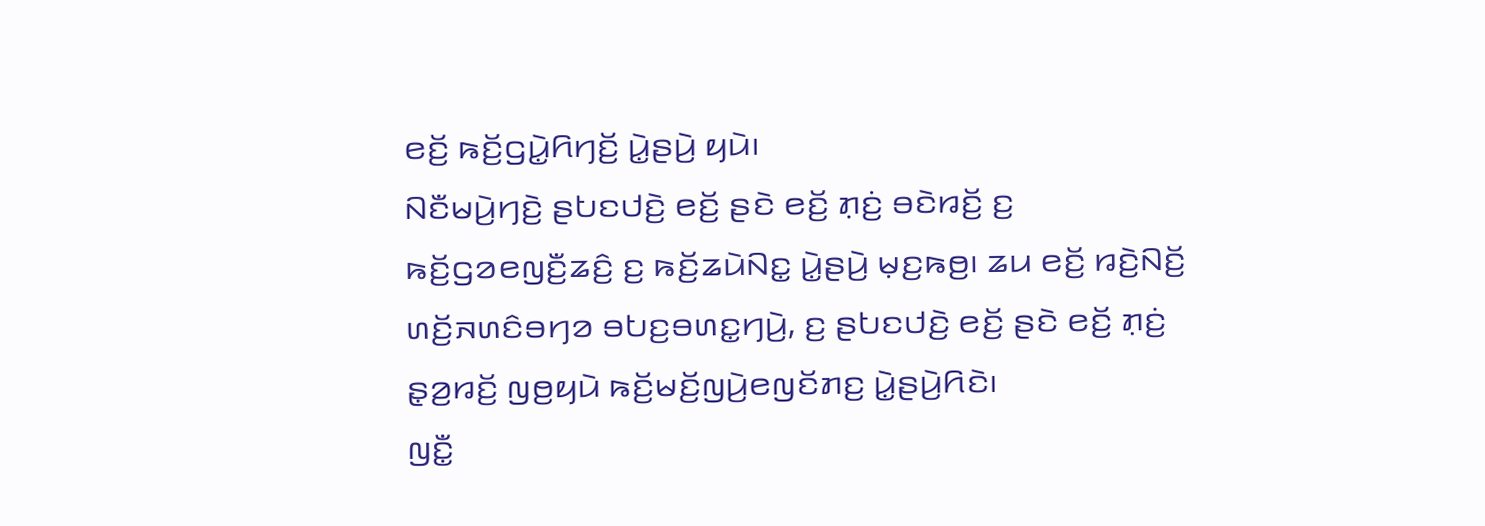ꤕꤢꤩ꤬ ꤒꤢꤩ꤬ꤞꤣꤧ꤭ꤖꤚꤢꤩ꤬ ꤣꤧ꤭ꤔꤣꤧ꤬ ꤟꤣꤧ꤯
ꤡꤢꤪꤗꤣꤧ꤬ꤚꤢꤧ꤬ ꤔꤝꤢꤓꤢꤧ꤬ ꤕꤢꤩ꤬ ꤔꤢꤧ ꤕꤢꤩ꤬ ꤊ꤫ꤢꤦ꤬ ꤋꤢꤧꤙꤢꤩ꤬ ꤢ꤬ ꤒꤢꤩ꤬ꤞꤤꤕꤜꤢꤪ꤬ꤘꤢꤨ꤬ ꤢ꤬ ꤒꤢꤩ꤬ꤘꤣꤧꤡꤢ꤭ ꤣꤧ꤭ꤔꤣꤧ꤬ ꤗ꤫ꤢ꤬ꤒꤥ꤬꤯ ꤘꤣ ꤕꤢꤩ꤬ ꤙꤢꤧ꤬ꤡꤢꤩ꤬ ꤛꤢꤩ꤬ꤏꤛꤢꤨꤋꤚꤤ ꤋꤝꤢ꤬ꤋꤛꤢ꤭ꤚꤣꤧ꤬, ꤢ꤬ ꤔꤝꤢꤓꤢꤧ꤬ ꤕꤢꤩ꤬ ꤔꤢꤧ ꤕꤢꤩ꤬ ꤊ꤫ꤢꤦ꤬ ꤔ꤫ꤤ꤬ꤙꤢꤩ꤬ ꤜꤥ꤬ꤟꤣꤧ ꤒꤢꤩ꤬ꤗꤢꤩ꤬ꤜꤣꤧ꤬ꤕꤜꤢꤩꤊꤢ꤬ ꤣꤧ꤭ꤔꤣꤧ꤬ꤖꤢꤧ꤯
ꤜꤢꤪ꤭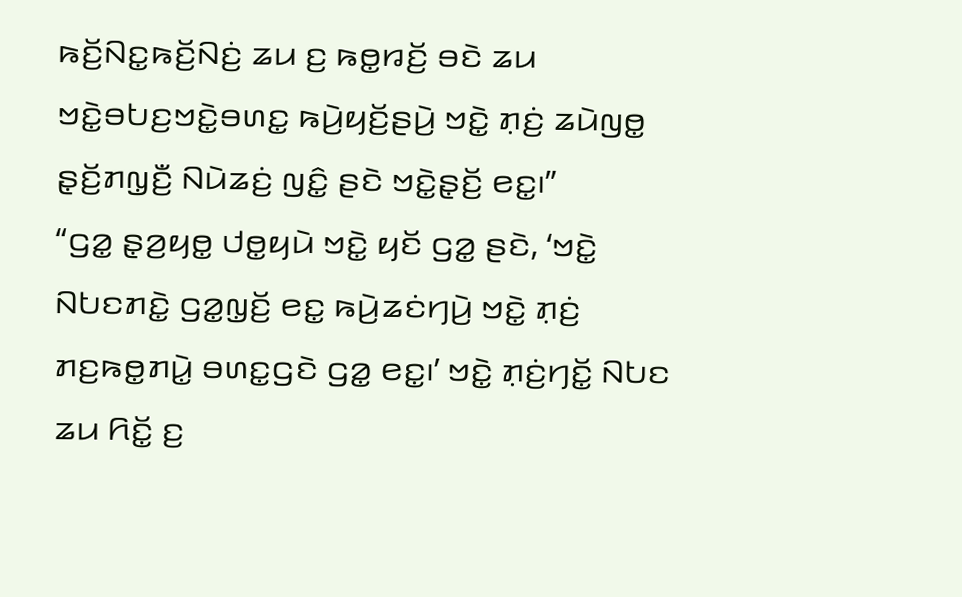ꤒꤢꤩ꤬ꤡꤢ꤭ꤒꤢꤩ꤬ꤡꤢꤦ꤬ ꤘꤣ ꤢ꤬ ꤒꤥ꤭ꤙꤢꤩ꤬ ꤋꤢꤧ ꤘꤣ ꤠꤢꤧ꤭ꤋꤝꤢ꤬ꤠꤢꤧ꤭ꤋꤛꤢ꤭ ꤒꤣꤧ꤬ꤟꤢꤩ꤬ꤔꤣꤧ꤬ ꤠꤢꤧ꤭ ꤊ꤫ꤢꤦ꤬ ꤘꤣꤧꤜꤥ꤭ ꤔ꤫ꤢꤩ꤬ꤊꤜ꤫ꤢꤪ꤬ ꤡꤣꤧꤘꤢꤦ꤬ ꤜꤢꤨ꤭ ꤔꤢꤧ ꤠꤢꤧ꤭ꤔ꤫ꤢꤩ꤬ ꤕꤢ꤭꤯”
“ꤞꤤ꤭ ꤔ꤫ꤤ꤬ꤟꤥ꤭ ꤓꤥ꤭ꤟꤣꤧ ꤠꤢꤧ꤭ ꤟꤢꤩ ꤞꤤ꤭ ꤔꤢꤧ, ‘ꤠꤢꤧ꤭ ꤡꤝꤢꤊꤢꤧ꤭ ꤞꤤ꤭ꤜ꤫ꤢꤩ꤬ ꤕꤢ꤭ ꤒꤣꤧ꤬ꤘꤢꤦꤚꤣꤧ꤬ ꤠꤢꤧ꤭ ꤊ꤫ꤢꤦ꤬ ꤊꤢ꤬ꤒꤥ꤭ꤊꤣꤧ꤭ ꤋꤛꤢ꤭ꤞꤢꤧ ꤞꤤ꤭ ꤕꤢ꤭꤯’ ꤠꤢꤧ꤭ ꤊ꤫ꤢꤦ꤬ꤚꤢꤩ꤭ ꤡꤝꤢ ꤘꤣ ꤖꤢꤩ꤭ ꤢ꤬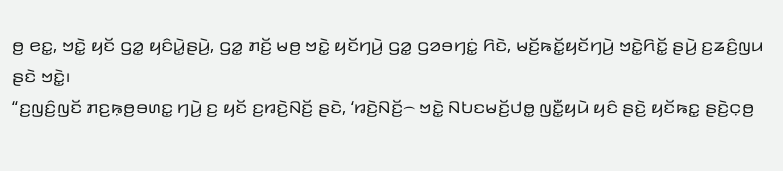ꤥ꤬ ꤕꤢ꤭, ꤠꤢꤧ꤭ ꤟꤢꤩ ꤞꤤ꤭ ꤟꤢꤨꤣꤧ꤭ꤔꤣꤧ꤬, ꤞꤤ꤭ ꤊꤢꤩ꤬ ꤗꤥ꤬ ꤠꤢꤧ꤭ ꤟꤢꤩꤚꤣꤧ꤬ ꤞꤤ꤭ ꤞꤤꤋꤚꤢꤦ꤭ ꤖꤢꤧ, ꤗꤢꤩ꤬ꤒꤢꤩ꤭ꤟꤢꤩꤚꤣꤧ꤬ ꤠꤢꤧ꤭ꤖꤢꤩ꤭ ꤔꤣꤧ꤬ ꤢ꤬ꤘꤢꤨ꤬ꤜꤣ ꤔꤢꤧ ꤠꤢꤧ꤭꤯
“ꤢ꤬ꤜꤢꤨ꤬ꤜꤢꤩ ꤊꤢ꤬ꤒ꤫ꤥ꤬ꤋꤛꤢ꤭ ꤚꤣꤧ꤬ ꤢ꤬ ꤟꤢꤩ ꤢ꤬ꤙꤢꤧ꤬ꤡꤢꤩ꤬ ꤔꤢꤧ, ‘ꤙꤢꤧ꤬ꤡꤢꤩ꤬꤮ ꤠꤢꤧ꤭ ꤡꤝꤢꤗꤢꤩ꤬ꤓꤥ꤭ ꤜꤢꤪ꤭ꤟꤣꤧ ꤟꤢꤨ ꤔꤢꤧ꤬ ꤟꤢꤩꤒꤢ꤭ ꤔꤢꤧ꤬ꤍ꤫ꤥ꤬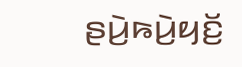ꤔꤣꤧ꤬ꤒꤣꤧ꤬ꤟꤢꤩ꤬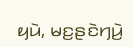ꤟꤣꤧ, ꤗꤢ꤬ꤔꤢꤧꤚꤣꤧ꤬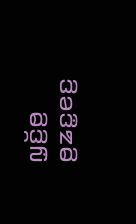ꤜ꤫ꤢꤩ꤬ꤥ꤬ ꤥ꤬ꤘꤢ꤭ꤕꤢ꤬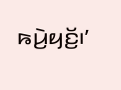ꤒꤣꤧ꤬ꤟꤢꤩ꤬꤯’